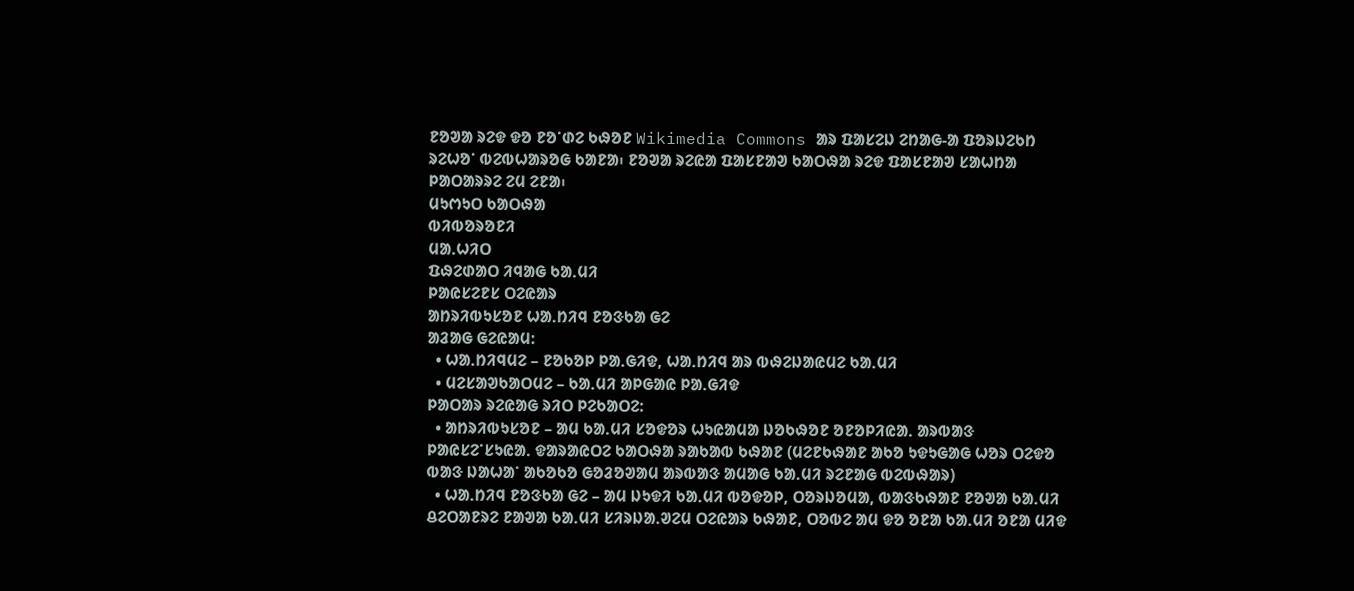ᱱᱚᱣᱟ ᱨᱮᱫ ᱫᱚ ᱱᱚᱸᱰᱮ ᱠᱷᱚᱱ Wikimedia Commons ᱟᱨ ᱯᱟᱥᱮᱡ ᱮᱴᱟᱜ-ᱟ ᱯᱚᱨᱡᱮᱠᱴ ᱨᱮᱦᱚᱸ ᱵᱮᱵᱦᱟᱨᱚᱜ ᱠᱟᱱᱟ᱾ ᱱᱚᱣᱟ ᱨᱮᱭᱟ ᱯᱟᱥᱱᱟᱣ ᱠᱟᱛᱷᱟ ᱨᱮᱫ ᱯᱟᱥᱱᱟᱣ ᱥᱟᱦᱴᱟ ᱞᱟᱛᱟᱨᱨᱮ ᱮᱢ ᱮᱱᱟ᱾
ᱢᱩᱬᱩᱛ ᱠᱟᱛᱷᱟ
ᱵᱤᱵᱚᱨᱚᱱᱤ
ᱢᱟᱹᱦᱤᱛ
ᱯᱷᱮᱰᱟᱛ ᱤᱧᱟᱜ ᱠᱟᱹᱢᱤ
ᱞᱟᱭᱥᱮᱱᱥ ᱛᱮᱭᱟᱨ
ᱟᱴᱨᱤᱵᱩᱥᱚᱱ ᱦᱟᱹᱴᱤᱧ ᱱᱚᱝᱠᱟ ᱜᱮ
ᱟᱲᱟᱜ ᱜᱮᱭᱟᱢ:
  • ᱦᱟᱹᱴᱤᱧᱢᱮ – ᱱᱚᱠᱚᱞ ᱞᱟᱹᱜᱤᱫ, ᱦᱟᱹᱴᱤᱧ ᱟᱨ ᱵᱷᱮᱡᱟᱭᱢᱮ ᱠᱟᱹᱢᱤ
  • ᱢᱮᱥᱟᱣᱠᱟᱛᱢᱮ – ᱠᱟᱹᱢᱤ ᱟᱞᱜᱟᱭ ᱞᱟᱹᱜᱤᱫ
ᱞᱟᱛᱟᱨ ᱨᱮᱭᱟᱜ ᱨᱤᱛ ᱞᱮᱠᱟᱛᱮ:
  • ᱟᱴᱨᱤᱵᱩᱥᱚᱱ – ᱟᱢ ᱠᱟᱹᱢᱤ ᱥᱚᱫᱚᱨ ᱦᱩᱭᱟᱢᱟ ᱡᱚᱠᱷᱚᱱ ᱚᱱᱚᱞᱤᱭᱟᱹ ᱟᱨᱵᱟᱝ ᱞᱟᱭᱥᱮᱸᱥᱩᱭᱟᱹ ᱫᱟᱨᱟᱭᱛᱮ ᱠᱟᱛᱷᱟ ᱨᱟᱠᱟᱵ ᱠᱷᱟᱱ (ᱢᱮᱱᱠᱷᱟᱱ ᱟᱠᱚ ᱩᱫᱩᱜᱟᱜ ᱦᱚᱨ ᱛᱮᱫᱚ ᱵᱟᱝ ᱡᱟᱦᱟᱸ ᱟᱠᱚᱠᱚ ᱜᱚᱲᱚᱣᱟᱢ ᱟᱨᱵᱟᱝ ᱟᱢᱟᱜ ᱠᱟᱹᱢᱤ ᱨᱮᱱᱟᱜ ᱵᱮᱵᱷᱟᱨ)
  • ᱦᱟᱹᱴᱤᱧ ᱱᱚᱝᱠᱟ ᱜᱮ – ᱟᱢ ᱡᱩᱫᱤ ᱠᱟᱹᱢᱤ ᱵᱚᱫᱚᱞ, ᱛᱚᱨᱡᱚᱢᱟ, ᱵᱟᱝᱠᱷᱟᱱ ᱱᱚᱣᱟ ᱠᱟᱹᱢᱤ ᱪᱮᱛᱟᱱᱨᱮ ᱱᱟᱣᱟ ᱠᱟᱹᱢᱤ ᱥᱤᱨᱡᱟᱹᱣᱮᱢ ᱛᱮᱭᱟᱨ ᱠᱷᱟᱱ, ᱛᱚᱵᱮ ᱟᱢ ᱫᱚ ᱚᱱᱟ ᱠᱟᱹᱢᱤ ᱚᱱᱟ ᱢᱤᱫ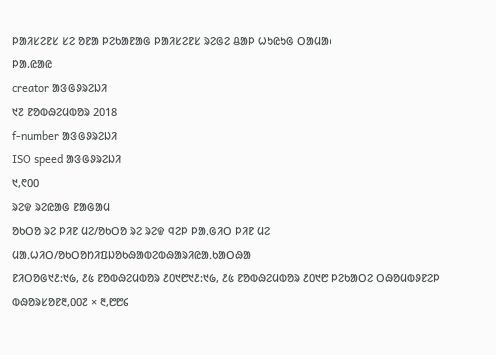ᱞᱟᱤᱥᱮᱱᱥ ᱥᱮ ᱚᱱᱟ ᱞᱮᱠᱟᱱᱟᱜ ᱞᱟᱤᱥᱮᱱᱥ ᱨᱮᱜᱮ ᱪᱟᱞ ᱦᱩᱭᱩᱜ ᱛᱟᱢᱟ᱾
ᱞᱟ.ᱭᱟᱭ
creator ᱟᱝᱜᱽᱨᱮᱡᱤ
᱑᱗ ᱱᱚᱵᱷᱮᱢᱵᱚᱨ 2018
f-number ᱟᱝᱜᱽᱨᱮᱡᱤ
ISO speed ᱟᱝᱜᱽᱨᱮᱡᱤ
᱑,᱖᱐᱐
ᱨᱮᱫ ᱨᱮᱭᱟᱜ ᱱᱟᱜᱟᱢ
ᱚᱠᱛᱚ ᱨᱮ ᱞᱤᱱ ᱢᱮ/ᱚᱠᱛᱚ ᱨᱮ ᱨᱮᱫ ᱧᱮᱞ ᱞᱟᱹᱜᱤᱛ ᱞᱤᱱ ᱢᱮ
ᱢᱟᱹᱦᱤᱛ/ᱚᱠᱛᱚᱴᱤᱯᱡᱚᱠᱷᱟᱵᱮᱵᱷᱟᱨᱤᱭᱟᱹᱠᱟᱛᱷᱟ
ᱱᱤᱛᱚᱜ᱑᱒:᱑᱙, ᱒᱕ ᱱᱚᱵᱷᱮᱢᱵᱚᱨ ᱒᱐᱑᱘᱑᱒:᱑᱙, ᱒᱕ ᱱᱚᱵᱷᱮᱢᱵᱚᱨ ᱒᱐᱑᱘ ᱞᱮᱠᱟᱛᱮ ᱛᱷᱚᱢᱵᱽᱱᱮᱞ ᱵᱷᱚᱨᱥᱚᱱ᱓,᱐᱐᱗ × ᱓,᱘᱘᱔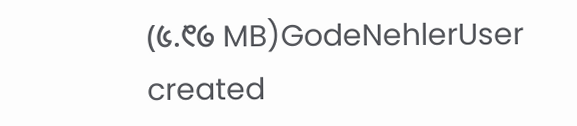(᱕.᱖᱙ MB)GodeNehlerUser created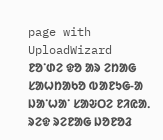page with UploadWizard
ᱱᱚᱸᱰᱮ ᱫᱚ ᱟᱨ ᱮᱴᱟᱜ ᱥᱟᱦᱴᱟᱠᱚ ᱵᱟᱱᱩᱜ-ᱟ ᱡᱟᱸᱦᱟᱸ ᱥᱟᱶᱛᱮ ᱱᱤᱭᱟᱹ ᱨᱮᱫ ᱨᱮᱱᱟᱜ ᱡᱚᱱᱚᱲ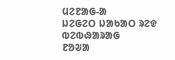ᱢᱮᱱᱟᱜ-ᱟ
ᱡᱮᱜᱮᱛ ᱡᱟᱠᱟᱛ ᱨᱮᱫ ᱵᱮᱵᱷᱟᱨᱟᱜ
ᱱᱚᱶᱟ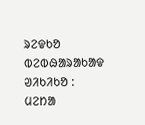ᱨᱮᱫᱠᱚ ᱵᱮᱵᱷᱟᱨᱟᱠᱟᱫ ᱣᱤᱠᱤᱠᱚ :
ᱢᱮᱴᱟ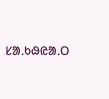ᱥᱟᱹᱠᱷᱭᱟᱹᱛ